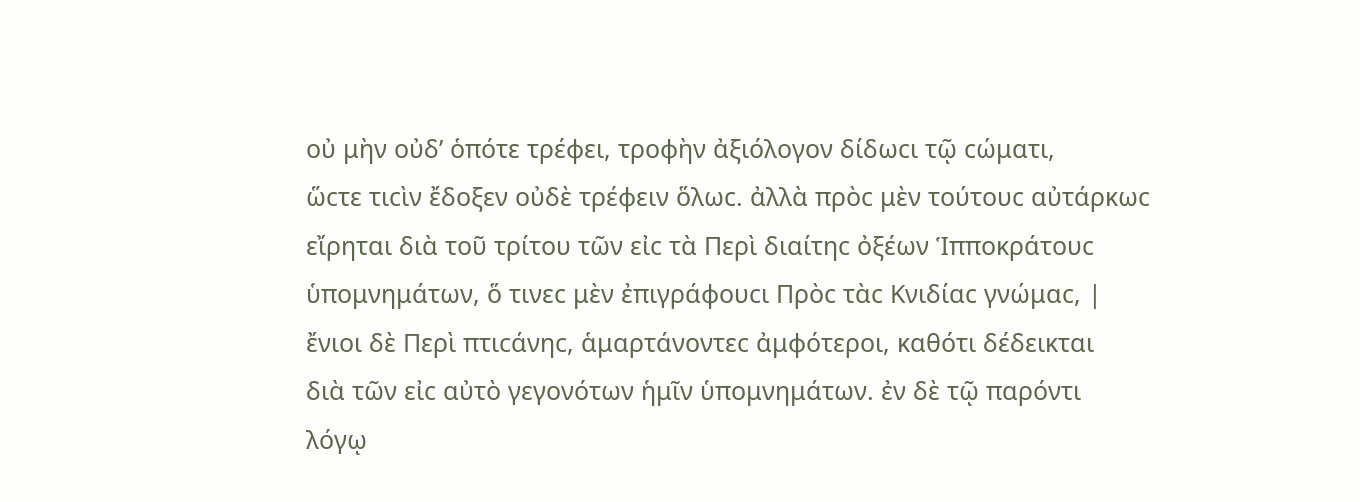οὐ μὴν οὐδ’ ὁπότε τρέφει, τροφὴν ἀξιόλογον δίδωϲι τῷ ϲώματι,
ὥϲτε τιϲὶν ἔδοξεν οὐδὲ τρέφειν ὅλωϲ. ἀλλὰ πρὸϲ μὲν τούτουϲ αὐτάρκωϲ
εἴρηται διὰ τοῦ τρίτου τῶν εἰϲ τὰ Περὶ διαίτηϲ ὀξέων Ἱπποκράτουϲ
ὑπομνημάτων, ὅ τινεϲ μὲν ἐπιγράφουϲι Πρὸϲ τὰϲ Κνιδίαϲ γνώμαϲ, |
ἔνιοι δὲ Περὶ πτιϲάνηϲ, ἁμαρτάνοντεϲ ἀμφότεροι, καθότι δέδεικται
διὰ τῶν εἰϲ αὐτὸ γεγονότων ἡμῖν ὑπομνημάτων. ἐν δὲ τῷ παρόντι
λόγῳ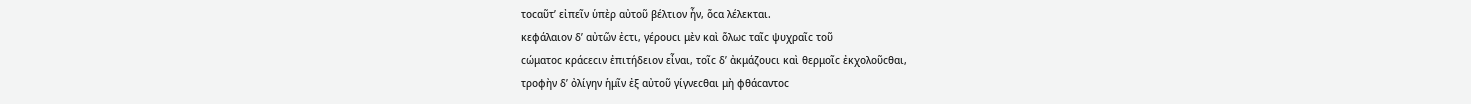τοϲαῦτ’ εἰπεῖν ὑπὲρ αὐτοῦ βέλτιον ἦν, ὅϲα λέλεκται.
κεφάλαιον δ’ αὐτῶν ἐϲτι, γέρουϲι μὲν καὶ ὅλωϲ ταῖϲ ψυχραῖϲ τοῦ
ϲώματοϲ κράϲεϲιν ἐπιτήδειον εἶναι, τοῖϲ δ’ ἀκμάζουϲι καὶ θερμοῖϲ ἐκχολοῦϲθαι,
τροφὴν δ’ ὀλίγην ἡμῖν ἐξ αὐτοῦ γίγνεϲθαι μὴ φθάϲαντοϲ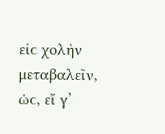εἰϲ χολὴν μεταβαλεῖν, ὡϲ, εἴ γ’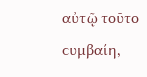αὐτῷ τοῦτο ϲυμβαίη,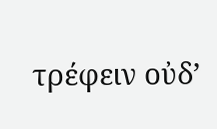τρέφειν οὐδ’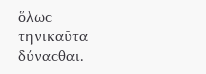ὅλωϲ τηνικαῦτα δύναϲθαι.